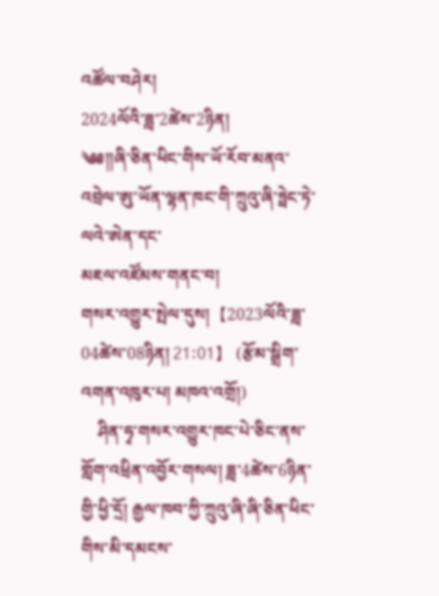འཚོལ་བཤེར།
2024ལོའི་ཟླ་2ཚེས་2ཉིན།
༄༅།།ཞི་ཅིན་ཕིང་གིས་ཡོ་རོབ་མནའ་འབྲེལ་ཨུ་ཡོན་ལྷན་ཁང་གི་ཀྲུའུ་ཞི་ཧྥེང་ཏེ་ལའེ་ཨེན་དང་
མཇལ་འཛོམས་གནང་བ།
གསར་འགྱུར་སྤེལ་དུས།  【2023ལོའི་ཟླ་ 04ཚེས་08ཉིན། 21:01】   (རྩོམ་སྒྲིག་འགན་འཁུར་པ། མཁའ་འགྲོ།)
    ཤིན་ཧྭ་གསར་འགྱུར་ཁང་པེ་ཅིང་ནས་གློག་འཕྲིན་འབྱོར་གསལ། ཟླ་4ཚེས་6ཉིན་གྱི་ཕྱི་དྲོ། རྒྱལ་ཁབ་ཀྱི་ཀྲུའུ་ཞི་ཞི་ཅིན་ཕིང་གིས་མི་དམངས་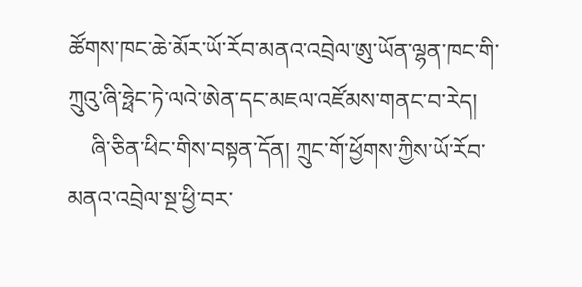ཚོགས་ཁང་ཆེ་མོར་ཡོ་རོབ་མནའ་འབྲེལ་ཨུ་ཡོན་ལྷན་ཁང་གི་ཀྲུའུ་ཞི་ཧྥེང་ཏེ་ལའེ་ཨེན་དང་མཇལ་འཛོམས་གནང་བ་རེད།
    ཞི་ཅིན་ཕིང་གིས་བསྟན་དོན། ཀྲུང་གོ་ཕྱོགས་ཀྱིས་ཡོ་རོབ་མནའ་འབྲེལ་སྔ་ཕྱི་བར་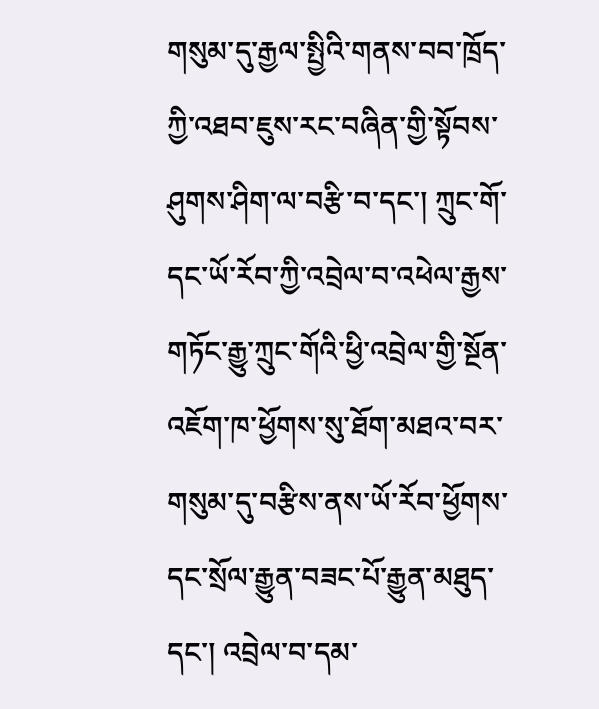གསུམ་དུ་རྒྱལ་སྤྱིའི་གནས་བབ་ཁྲོད་ཀྱི་འཐབ་ཇུས་རང་བཞིན་གྱི་སྟོབས་ཤུགས་ཤིག་ལ་བརྩི་བ་དང་། ཀྲུང་གོ་དང་ཡོ་རོབ་ཀྱི་འབྲེལ་བ་འཕེལ་རྒྱས་གཏོང་རྒྱུ་ཀྲུང་གོའི་ཕྱི་འབྲེལ་གྱི་སྔོན་འཇོག་ཁ་ཕྱོགས་སུ་ཐོག་མཐའ་བར་གསུམ་དུ་བརྩིས་ནས་ཡོ་རོབ་ཕྱོགས་དང་སྲོལ་རྒྱུན་བཟང་པོ་རྒྱུན་མཐུད་དང་། འབྲེལ་བ་དམ་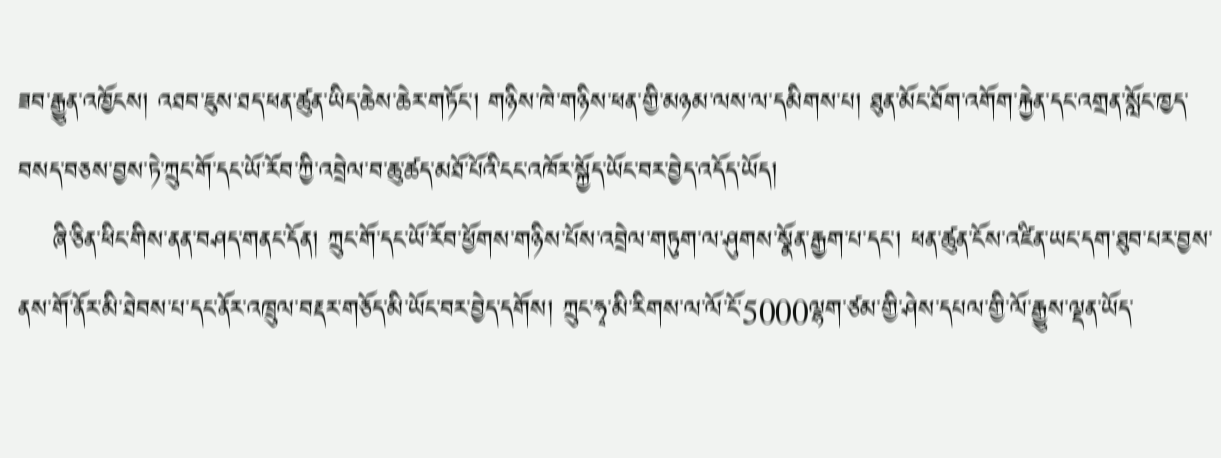ཟབ་རྒྱུན་འཁྱོངས། འཐབ་ཇུས་ཐད་ཕན་ཚུན་ཡིད་ཆེས་ཆེར་གཏོང་། གཉིས་ཁེ་གཉིས་ཕན་གྱི་མཉམ་ལས་ལ་དམིགས་པ། ཐུན་མོང་ཐོག་འགོག་རྐྱེན་དང་འགྲན་སློང་ཁྱད་བསད་བཅས་བྱས་ཏེ་ཀྲུང་གོ་དང་ཡོ་རོབ་ཀྱི་འབྲེལ་བ་ཆུ་ཚད་མཐོ་པོའི་ངང་འཁོར་སྐྱོད་ཡོང་བར་བྱེད་འདོད་ཡོད།
    ཞི་ཅིན་ཕིང་གིས་ནན་བཤད་གནང་དོན། ཀྲུང་གོ་དང་ཡོ་རོབ་ཕྱོགས་གཉིས་པོས་འབྲེལ་གཏུག་ལ་ཤུགས་སྣོན་རྒྱག་པ་དང་། ཕན་ཚུན་ངོས་འཛིན་ཡང་དག་ཐུབ་པར་བྱས་ནས་གོ་ནོར་མི་ཐེབས་པ་དང་ནོར་འཁྲུལ་བརྡར་གཅོད་མི་ཡོང་བར་བྱེད་དགོས། ཀྲུང་ཧྭ་མི་རིགས་ལ་ལོ་ངོ་5000ལྷག་ཙམ་གྱི་ཤེས་དཔལ་གྱི་ལོ་རྒྱུས་ལྡན་ཡོད་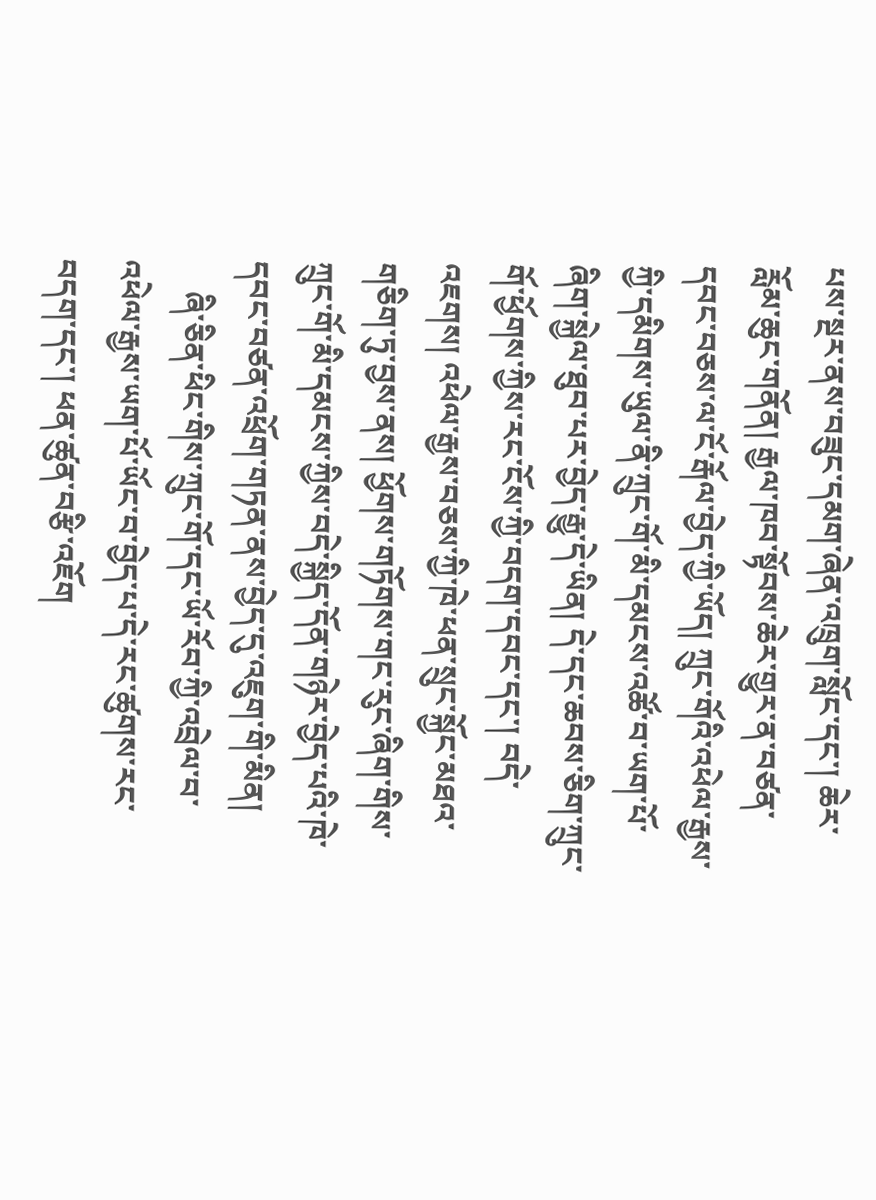པས་སྔར་ནས་བཟུང་དམག་ཞེན་འཁྲུག་སློང་དང་། ཆེར་རློམ་ཆུང་གནོན། རྒྱལ་ཁབ་སྟོབས་ཆེར་གྱུར་ན་བཙན་དབང་བཅས་ལ་ངོ་རྒོལ་བྱེད་ཀྱི་ཡོད། ཀྲུང་གོའི་འཕེལ་རྒྱས་ཀྱི་དམིགས་ཡུལ་ནི་ཀྲུང་གོ་མི་དམངས་འཚོ་བ་ཡག་པོ་ཞིག་སྐྱེལ་ཐུབ་པར་བྱེད་རྒྱུ་དེ་ཡིན། དེ་དང་ཆབས་ཅིག་ཀྲུང་གོ་ཕྱོགས་ཀྱིས་རང་ངོས་ཀྱི་བདག་དབང་དང་། བདེ་འཇགས། འཕེལ་རྒྱས་བཅས་ཀྱི་ཁེ་ཕན་སྲུང་སྐྱོང་མཐའ་གཅིག་ཏུ་བྱས་ནས། ཕྱོགས་གཏོགས་གང་རུང་ཞིག་གིས་ཀྲུང་གོ་མི་དམངས་ཀྱིས་བདེ་སྐྱིད་དོན་གཉེར་བྱེད་པའི་ཁེ་དབང་བཙན་འཕྲོག་གཏན་ནས་བྱེད་དུ་འཇུག་གི་མིན།
    ཞི་ཅིན་ཕིང་གིས་ཀྲུང་གོ་དང་ཡོ་རོབ་ཀྱི་འབྲེལ་བ་འཕེལ་རྒྱས་ཡག་པོ་ཡོང་བ་བྱེད་པ་དེ་རང་ཚུགས་རང་བདག་དང་། ཕན་ཚུན་བརྩི་འཇོག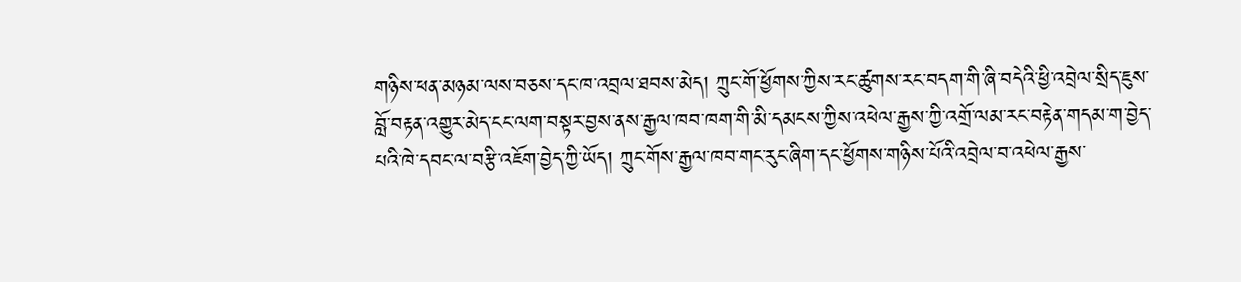གཉིས་ཕན་མཉམ་ལས་བཅས་དང་ཁ་འབྲལ་ཐབས་མེད། ཀྲུང་གོ་ཕྱོགས་ཀྱིས་རང་ཚུགས་རང་བདག་གི་ཞི་བདེའི་ཕྱི་འབྲེལ་སྲིད་ཇུས་བློ་བརྟན་འགྱུར་མེད་ངང་ལག་བསྟར་བྱས་ནས་རྒྱལ་ཁབ་ཁག་གི་མི་དམངས་ཀྱིས་འཕེལ་རྒྱས་ཀྱི་འགྲོ་ལམ་རང་བརྟེན་གདམ་ག་བྱེད་པའི་ཁེ་དབང་ལ་བརྩི་འཇོག་བྱེད་ཀྱི་ཡོད། ཀྲུང་གོས་རྒྱལ་ཁབ་གང་རུང་ཞིག་དང་ཕྱོགས་གཉིས་པོའི་འབྲེལ་བ་འཕེལ་རྒྱས་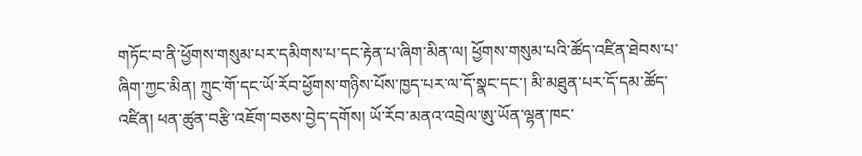གཏོང་བ་ནི་ཕྱོགས་གསུམ་པར་དམིགས་པ་དང་རྟེན་པ་ཞིག་མིན་ལ། ཕྱོགས་གསུམ་པའི་ཚོད་འཛིན་ཐེབས་པ་ཞིག་ཀྱང་མིན། ཀྲུང་གོ་དང་ཡོ་རོབ་ཕྱོགས་གཉིས་པོས་ཁྱད་པར་ལ་དོ་སྣང་དང་། མི་མཐུན་པར་དོ་དམ་ཚོད་འཛིན། ཕན་ཚུན་བརྩི་འཇོག་བཅས་བྱེད་དགོས། ཡོ་རོབ་མནའ་འབྲེལ་ཨུ་ཡོན་ལྷན་ཁང་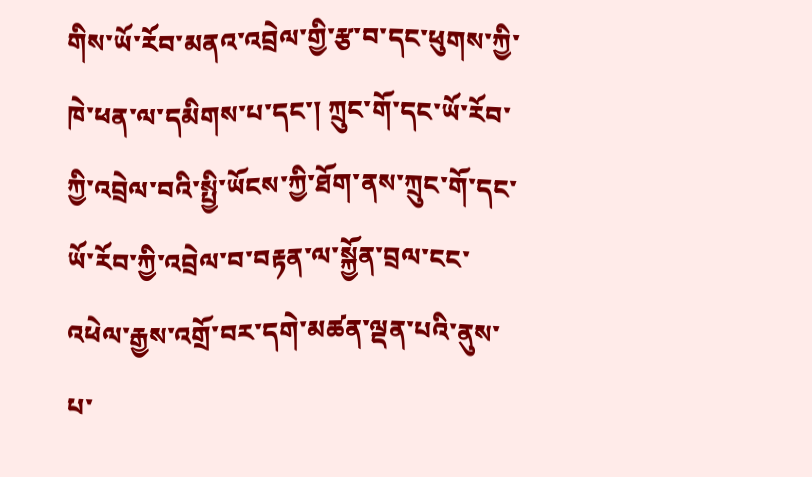གིས་ཡོ་རོབ་མནའ་འབྲེལ་གྱི་རྩ་བ་དང་ཕུགས་ཀྱི་ཁེ་ཕན་ལ་དམིགས་པ་དང་། ཀྲུང་གོ་དང་ཡོ་རོབ་ཀྱི་འབྲེལ་བའི་སྤྱི་ཡོངས་ཀྱི་ཐོག་ནས་ཀྲུང་གོ་དང་ཡོ་རོབ་ཀྱི་འབྲེལ་བ་བརྟན་ལ་སྐྱོན་བྲལ་ངང་འཕེལ་རྒྱས་འགྲོ་བར་དགེ་མཚན་ལྡན་པའི་ནུས་པ་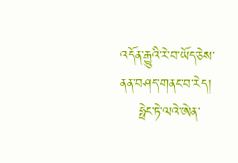འདོན་རྒྱུའི་རེ་བ་ཡོད་ཅེས་ནན་བཤད་གནང་བ་རེད།
    ཧྥེང་ཏེ་ལའེ་ཨེན་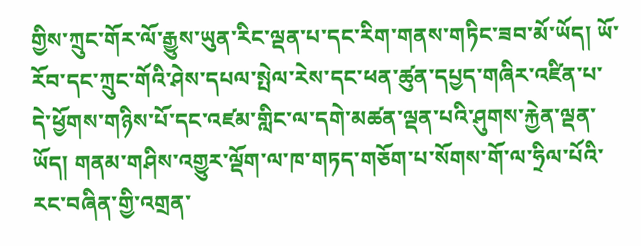གྱིས་ཀྲུང་གོར་ལོ་རྒྱུས་ཡུན་རིང་ལྡན་པ་དང་རིག་གནས་གཏིང་ཟབ་མོ་ཡོད། ཡོ་རོབ་དང་ཀྲུང་གོའི་ཤེས་དཔལ་སྤེལ་རེས་དང་ཕན་ཚུན་དཔྱད་གཞིར་འཛིན་པ་དེ་ཕྱོགས་གཉིས་པོ་དང་འཛམ་གླིང་ལ་དགེ་མཚན་ལྡན་པའི་ཤུགས་རྐྱེན་ལྡན་ཡོད། གནམ་གཤིས་འགྱུར་ལྡོག་ལ་ཁ་གཏད་གཅོག་པ་སོགས་གོ་ལ་ཧྲིལ་པོའི་རང་བཞིན་གྱི་འགྲན་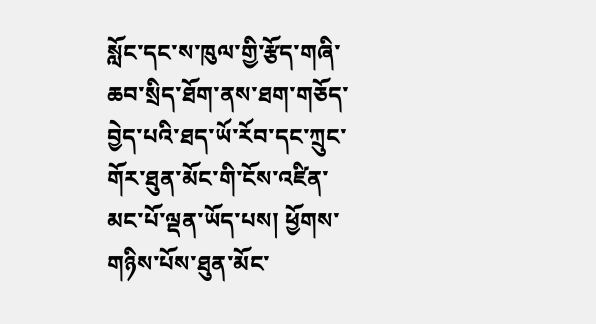སློང་དང་ས་ཁུལ་གྱི་རྩོད་གཞི་ཆབ་སྲིད་ཐོག་ནས་ཐག་གཅོད་བྱེད་པའི་ཐད་ཡོ་རོབ་དང་ཀྲུང་གོར་ཐུན་མོང་གི་ངོས་འཛིན་མང་པོ་ལྡན་ཡོད་པས། ཕྱོགས་གཉིས་པོས་ཐུན་མོང་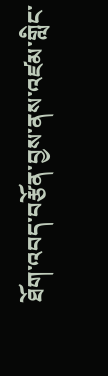ཐོག་འབད་བརྩོན་བྱས་ནས་འཛམ་གླིང་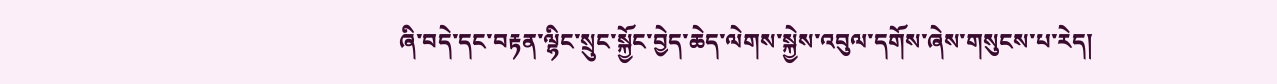ཞི་བདེ་དང་བརྟན་ལྷིང་སྲུང་སྐྱོང་བྱེད་ཆེད་ལེགས་སྐྱེས་འབུལ་དགོས་ཞེས་གསུངས་པ་རེད།